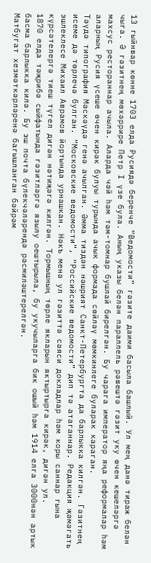13 гыйнвар көнне 1703 елда Русиядә беренче “Ведомости” гәзите даими басыла башлый. Ул мең данә тираж белән чыга. Ә гәзитнең мөхәррире Петр I үзе була. Аның указы белән параллель рәвештә гәзит уку өчен кешеләргә махсус рестораннар ачыла. Аларда чәй һәм тәм-томнар бушлай бирелгән. Бу чарага император яңа реформалар һәм аларның Русия үсеше өчен кирәк булуы турында ачык формада сөйләү мөмкинлеге буларак караган.
Тәүдә типография Мәскәүдә генә ачылган. Әмма тиздән нәшрият Санкт-Петербургта да барлыкка килгән. Гәзитнең исеме дә төрлечә булган. “Московские ведомости”, “Российские ведомости” дип тә атаганнар. Редакция җәмәгать эшлеклесе Михаил Аврамов йортында урнашкан. Нәкъ менә ул гәзиттә сәяси докладлар һәм коры саннар гына күрсәтелергә тиеш түгел дигән нәтиҗәгә килгән. Тормышның төрле якларын яктыртырга кирәк, дигән ул.
1870 елда тәҗрибә сыйфатында гәзитләргә язылу оештырыла, бу укучыларга бик ошый һәм 1914 елга 3000нән артык басма барлыкка килә. Бу эш почта бүлекчәләрендә рәсмиләштерелгән.
Матбугат хезмәткәрләренә багышланган бәйрәм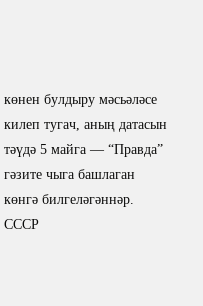көнен булдыру мәсьәләсе килеп тугач, аның датасын тәүдә 5 майга — “Правда” гәзите чыга башлаган көнгә билгеләгәннәр. СССР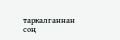таркалганнан соң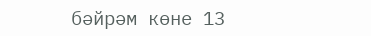бәйрәм көне 13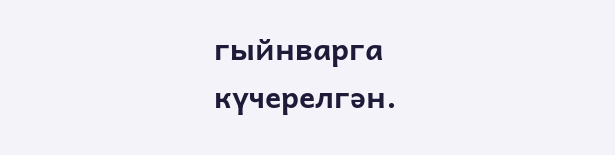гыйнварга күчерелгән.